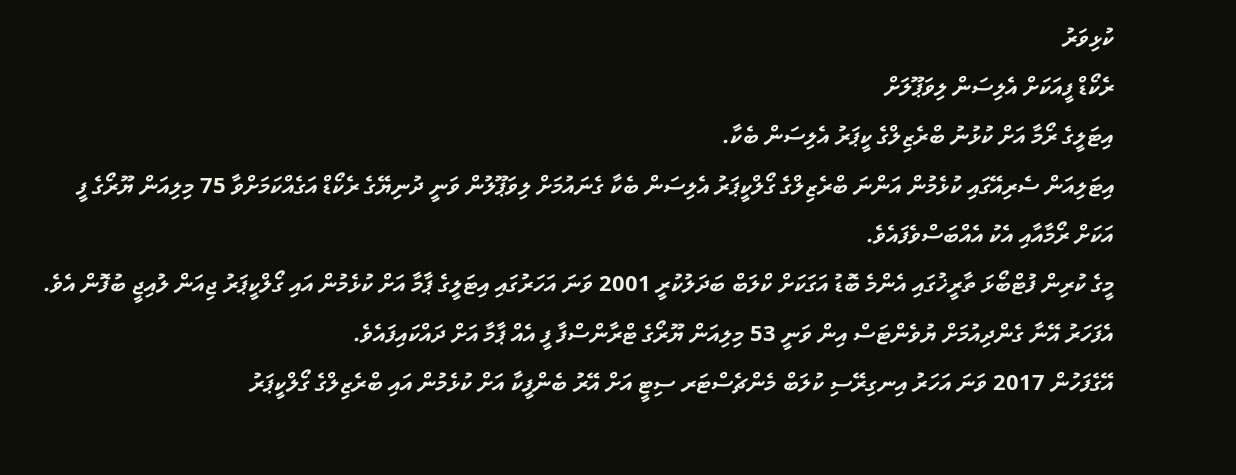ކުޅިވަރު
ރެކޯޑް ފީއަކަށް އެލިސަން ލިވަޕޫލަށް
އިޓަލީގެ ރޯމާ އަށް ކުޅުނު ބްރެޒިލްގެ ކީޕަރު އެލިސަން ބެކާ.
އިޓަލިއަން ސެރިއޭގައި ކުޅެމުން އަންނަ ބްރެޒިލްގެ ގޯލްކީޕަރު އެލިސަން ބެކާ ގެނައުމަށް ލިވަޕޫލުން ވަނީ ދުނިޔޭގެ ރެކޯޑް އަގެއްކަމަށްވާ 75 މިލިއަން ޔޫރޯގެ ފީ އަކަށް ރޯމާއާއި އެކު އެއްބަސްވެފައެވެ.
މީގެ ކުރިން ފުޓްބޯޅަ ތާރީޚުގައި އެންމެ ބޮޑު އަގަކަށް ކްލަބް ބަދަލުކުރީ 2001 ވަނަ އަހަރުގައި އިޓަލީގެ ޕާމާ އަށް ކުޅެމުން އައި ގޯލްކީޕަރު ޖިއަން ލުއިޖީ ބުފޮން އެވެ. އެފަހަރު އޭނާ ގެންދިއުމަށް ޔުވެންޓަސް އިން ވަނީ 53 މިލިއަން ޔޫރޯގެ ޓްރާންސްފާ ފީ އެއް ޕާމާ އަށް ދައްކައިފައެވެ.
އޭގެފަހުން 2017 ވަނަ އަހަރު އިނގިރޭސި ކުލަބް މެންޗެސްޓަރ ސިޓީ އަށް އޭރު ބެންފީކާ އަށް ކުޅެމުން އައި ބްރެޒިލްގެ ގޯލްކީޕަރު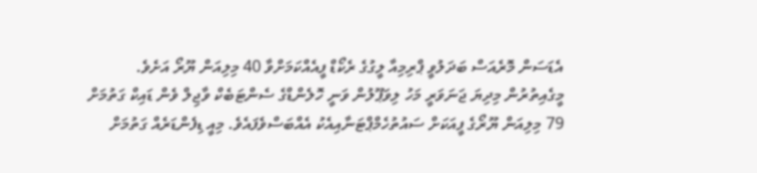އެޑަސަން މޮރެއަސް ބަދަލުވީ ޕްރިމިއާ ލީގުގެ ރެކޯޑް ފީއެއްކަމަށްވާ 40 މިލިއަން ޔޫރޯ އަށެވެ.
މީގެއިތުރުން މިދިޔަ ޖަނަވަރީ މަހު ލިވަޕޫލުން ވަނީ ހޮލެންޑްގެ ސެންޓަބެކް ވާޖިލް ވެން ޑައިކް ގަތުމަށް 79 މިލިއަން ޔޫރޯގެ ފީއަކަށް ސައުތުހެމްޕްޓަނާއިއެކު އެއްބަސްވެފައެވެ. މިއީ ޑިފެންޑަރެއް ގަތުމަށް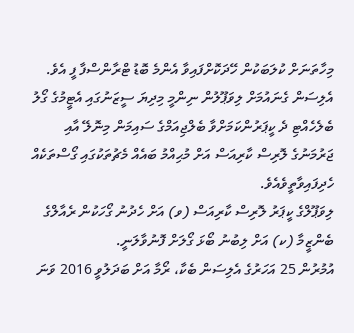މިހާތަނަށް ކުލަބަކުން ހޭދަކޮށްފައިވާ އެންމެ ބޮޑު ޓްރާންސްފާ ފީ އެވެ.
އެލިސަން ގެނައުމަށް ލިވަޕޫލުން ނިންމީ މިދިޔަ ސީޒަނުގައި އެޓީމުގެ ގޯލު ބެލެހެއްޓި ދެ ކީޕަރުންކަމަށްވާ ބެލްޖިއަމްގެ ސައިމަން މިނޮލޭ އާއި ޖަރުމަނުގެ ލޮރިސް ކާރިއަސް އަށް މުޙިއްމު ބައެއް މެޗުތަކުގައި ގޯސްތަކެއް ހެދިފައިވާތީވެއެވެ.
ލިވަޕޫލްގެ ކީޕަރު ލޮރިސް ކާރިއަސް (ވ) އަށް ހެދުނު ގޯހަކުން ރެއާލްގެ ބެންޒީމާ (ކ) އަށް ލިބުނު ބޯޅަ ގޯލަށް ފޮނުވާލަނީ.
އުމުރުން 25 އަހަރުގެ އެލިސަން ބެކާ، ރޯމާ އަށް ބަދަލުވީ 2016 ވަނަ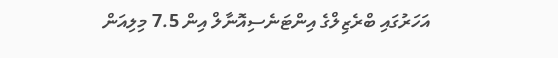އަހަރުގައި ބްރެޒިލްގެ އިންޓަނެސިއޮނާލް އިން 7.5 މިލިއަން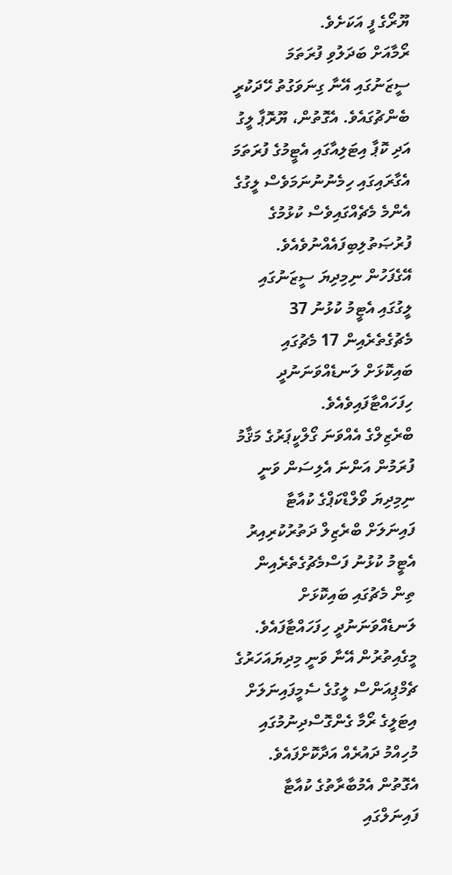ޔޫރޯގެ ފީ އަކަށެވެ.
ރޯމާއަށް ބަދަލުވި ފުރަތަމަ ސީޒަނުގައި އޭނާ ގިނަވަގުތު ހޭދަކުރީ ބެންޗުގައެވެ. އެގޮތުން، ޔޫރޮޕާ ލީގު އަދި ކޮޕާ އިޓަލިއާގައި އެޓީމުގެ ފުރަތަމަ އެގާރައިގައި ހިމެނުނުނަމަވެސް ލީގުގެ އެންމެ މެޗެއްގައިވެސް ކުޅުމުގެ ފުރުޞަތުލިބިފައެއްނުވެއެވެ. އޭގެފަހުން ނިމިދިޔަ ސީޒަނުގައި ލީގުގައި އެޓީމު ކުޅުނު 37 މެޗުގެތެރެއިން 17 މެޗުގައި ބައިކޮޅަށް ލަނޑެއްވަނަނުދީ ހިފަހައްޓާފައިވެއެވެ.
ބްރެޒިލްގެ އެއްވަނަ ގޯލްކީޕަރުގެ މަޤާމު ފުރަމުން އަންނަ އެލިސަން ވަނީ ނިމިދިޔަ ވޯލްޑްކަޕްގެ ކުއާޓާ ފައިނަލަށް ބްރެޒިލް ދަތުރުކުރިއިރު އެޓީމު ކުޅުނު ފަސްމެޗުގެތެރެއިން ތިން މެޗުގައި ބައިކޮޅަށް ލަނޑެއްވަނަނުދީ ހިފަހައްޓާފައެވެ.
މީގެއިތުރުން އޭނާ ވަނީ މިދިޔައަހަރުގެ ޗެމްޕިއަންސް ލީގުގެ ސެމީފައިނަލަށް އިޓަލީގެ ރޯމާ ގެންގޮސްދިނުމުގައި މުހިއްމު ދައުރެއް އަދާކޮށްފައެވެ. އެގޮތުން އެމުބާރާތުގެ ކުއާޓާ ފައިނަލްގައި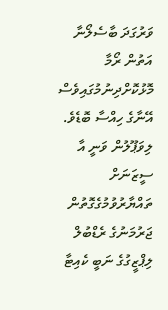ވަރުގަދަ ބާސެލޯނާ އަތުން ރޯމާ މޮޅުކޮށްދިނުމުގައިވެސް އޭނާގެ ހިއްސާ ބޮޑެވެ.
ލިވަޕޫލުން ވަނީ އާ ސީޒަނަށް ތައްޔާރުވުމުގެގޮތުން ޖަރުމަނުގެ ރެޑްބުލް ލިޕްޒީގުގެ ނަބީ ކެއިޓާ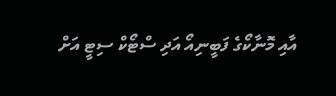އާއި މޮނާކޯގެ ފަބީނިއޯ އަދި ސްޓޯކް ސިޓީ އަށް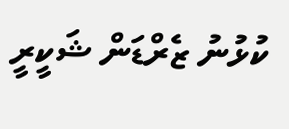ކުޅުނު ޒެރްޑަން ޝަކީރީ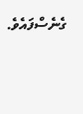ގެނެސްފައެވެ.